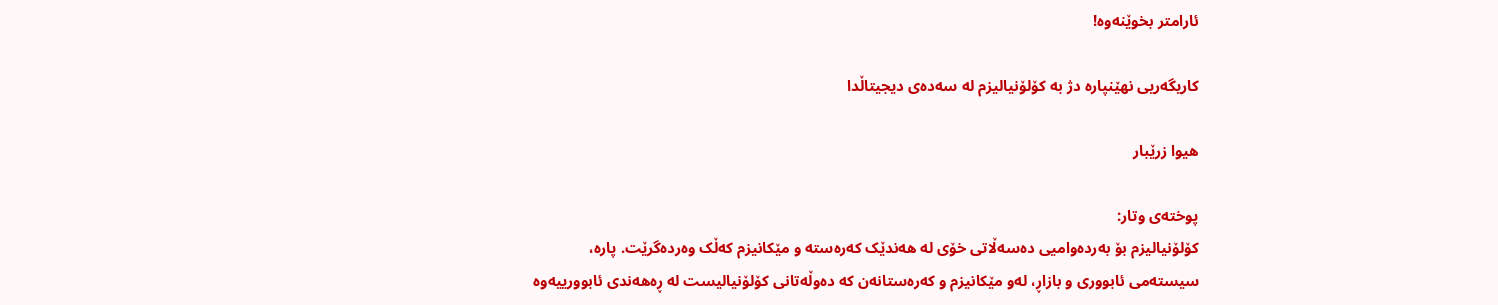ئارامتر بخوێنەوە!

کاریگەریی نهێنپارە دژ بە کۆلۆنیالیزم لە سەدەی دیجیتاڵدا

هیوا زرێبار

پوختەی وتار:
کۆلۆنیالیزم بۆ بەردەوامیی دەسەڵاتی خۆی لە هەندێک کەرەستە و مێکانیزم کەڵک وەردەگرێت. پارە، سیستەمی ئابووری و بازاڕ، لەو مێکانیزم و کەرەستانەن کە دەوڵەتانی کۆلۆنیالیست لە ڕەهەندی ئابوورییەوە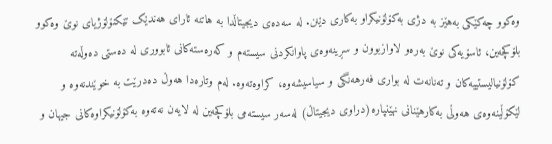وەکوو چەکێکی بەهێز بە دژی بەکۆلۆنیکراو بەکاری دێنن. لە سەدەی دیجیتاڵدا بە هاتنە ئارای هەندێک تێکنۆلۆژیای نوێ وەکوو بلۆکچەین، ئاسۆیەکی نوێ بەرەو لاوازبوون و سڕینەوەی پاوانکردنی سیستەم و کەرەستەکانی ئابووری لە دەستی دەوڵەتە کۆلۆنیالیستییەکان و تەنانەت لە بواری فەرهەنگی و سیاسیشەوە، کراوەتەوە. لەم وتارەدا هەوڵ دەدرێت بە خوێندنەوە و لێکۆڵینەوەی هەوڵی بەکارهێنانی نهێنپارە(دراوی دیجیتاڵ) لەسەر سیستەمی بلۆکچەین لە لایەن نەتەوە بەکۆلۆنیکراوەکانی جیهان و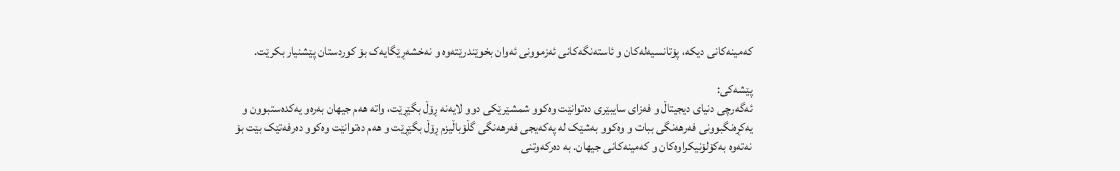کەمینەکانی دیکە، پۆتانسیەلەکان و ئاستەنگەکانی ئەزموونی ئەوان بخوێندرێتەوە و نەخشەڕێگایەک بۆ کوردستان پێشنیار بکرێت.

پێشەکی:
ئەگەرچی دنیای دیجیتاڵ و فەزای سایبێری دەتوانێت وەکوو شمشێرێکی دوو لایەنە ڕۆڵ بگێڕێت، واتە هەم جیهان بەرەو یەکدەستبوون و یەکڕەنگبوونی فەرهەنگی ببات و وەکوو بەشێک لە پەکەیجی فەرهەنگی گڵۆباڵیزم ڕۆڵ بگێڕێت و هەم دەتوانێت وەکوو دەرفەتێک بێت بۆ نەتەوە بەکۆلۆنیکراوەکان و کەمینەکانی جیهان. بە دەرکەوتنی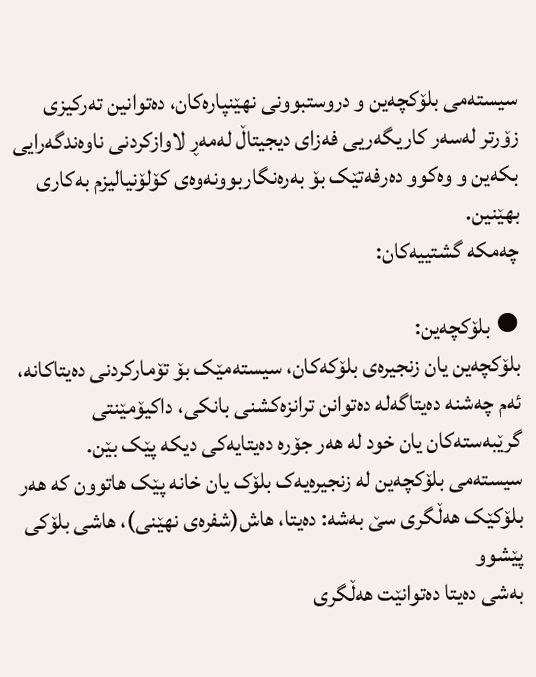سیستەمی بلۆکچەین و دروستبوونی نهێنپارەکان، دەتوانین تەرکیزی زۆرتر لەسەر کاریگەریی فەزای دیجیتاڵ لەمەڕ لاوازکردنی ناوەندگەرایی بکەین و وەکوو دەرفەتێک بۆ بەرەنگاربوونەوەی کۆلۆنیالیزم بەکاری بهێنین.
چەمکە گشتییەکان:

⦁ بلۆکچەین:
بلۆکچەین یان زنجیرەی بلۆکەکان، سیستەمێک بۆ تۆمارکردنی دەیتاکانە، ئەم چەشنە دەیتاگەلە دەتوانن ترانزەکشنی بانکی، داکیۆمێنتی گرێبەستەکان یان خود لە هەر جۆرە دەیتایەکی دیکە پێک بێن.
سیستەمی بلۆکچەین لە زنجیرەیەک بلۆک یان خانە پێک هاتوون کە هەر بلۆکێک هەڵگری سێ بەشە: دەیتا، هاش(شفرەی نهێنی)، هاشی بلۆکی پێشوو
بەشی دەیتا دەتوانێت هەڵگری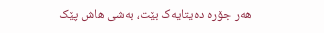هەر جۆرە دەیتایەک بێت، بەشی هاش پێک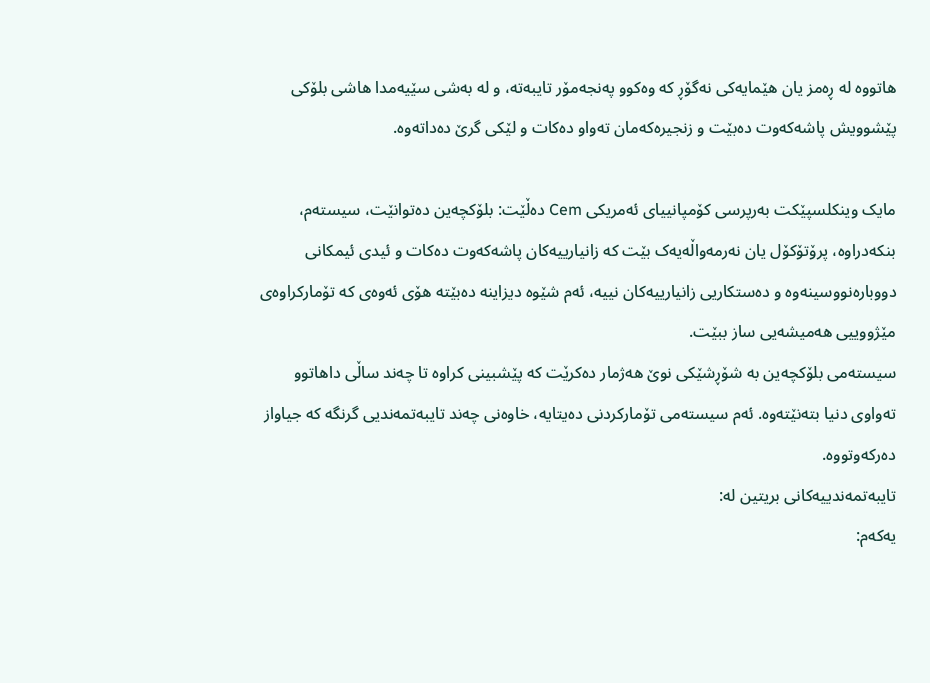هاتووە لە ڕەمز یان هێمایەکی نەگۆڕ کە وەکوو پەنجەمۆر تایبەتە، و لە بەشی سێیەمدا هاشی بلۆکی پێشوویش پاشەکەوت دەبێت و زنجیرەکەمان تەواو دەکات و لێکی گرێ دەداتەوە.

مایک وینکلسپێکت بەرپرسی کۆمپانییای ئەمریکی Cem دەڵێت: بلۆکچەین دەتوانێت، سیستەم، بنکەدراوە، پرۆتۆکۆل یان نەرمەواڵەیەک بێت کە زانیارییەکان پاشەکەوت دەکات و ئیدی ئیمکانی دووبارەنووسینەوە و دەستکاریی زانیارییەکان نییە، ئەم شێوە دیزاینە دەبێتە هۆی ئەوەی کە تۆمارکراوەی مێژووییی هەمیشەیی ساز ببێت.
سیستەمی بلۆکچەین بە شۆڕشێکی نوێ هەژمار دەکرێت کە پێشبینی کراوە تا چەند ساڵی داهاتوو تەواوی دنیا بتەنێتەوە. ئەم سیستەمی تۆمارکردنی دەیتایە، خاوەنی چەند تایبەتمەندیی گرنگە کە جیاواز دەرکەوتووە.
تایبەتمەندییەکانی بریتین لە:
یەکەم: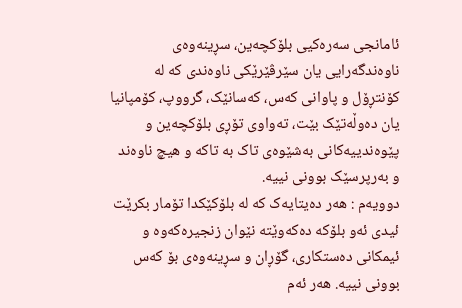ئامانجی سەرەکیی بلۆکچەین، سڕینەوەی ناوەندگەرایی یان سێرڤێرێکی ناوەندی کە لە کۆنتڕۆل و پاوانی کەس، کەسانێک، گرووپ، کۆمپانیا یان دەوڵەتێک بێت، تەواوی تۆڕی بلۆکچەین و پێوەندییەکانی بەشێوەی تاک بە تاکە و هیچ ناوەند و بەرپرسێک بوونی نییە.
دوویەم : هەر دەیتایەک کە لە بلۆکێکدا تۆمار بکرێت ئیدی ئەو بلۆکە دەکەوێتە نێوان زنجیرەکەوە و ئیمکانی دەستکاری، گۆڕان و سڕینەوەی بۆ کەس بوونی نییە. هەر ئەم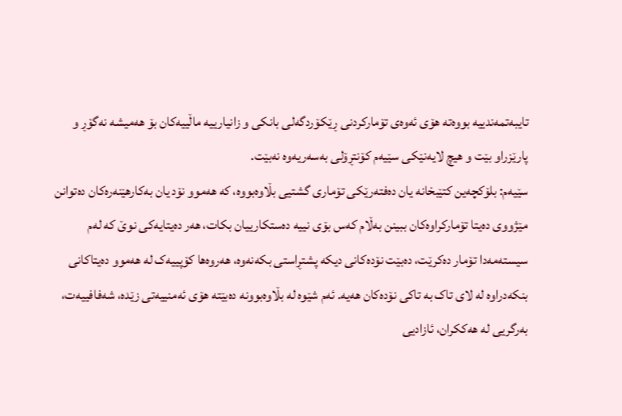تایبەتمەندییە بووەتە هۆی ئەوەی تۆمارکردنی ڕێکۆردگەلی بانکی و زانیارییە ماڵییەکان بۆ هەمیشە نەگۆڕ و پارێزراو بێت و هیچ لایەنێکی سێیەم کۆنتڕۆلی بەسەریەوە نەبێت.
سێیەم: بلۆکچەین کتێبخانە یان دەفتەرێکی تۆماری گشتیی بڵاوەبووە، کە هەموو نۆد یان بەکارهێنەرەکان دەتوانن مێژووی دەیتا تۆمارکراوەکان ببینن بەڵام کەس بۆی نییە دەستکارییان بکات، هەر دەیتایەکی نوێ کە لەم سیستەمەدا تۆمار دەکرێت، دەبێت نۆدەکانی دیکە پشتڕاستی بکەنەوە، هەروەها کۆپییەک لە هەموو دەیتاکانی بنکەدراوە لە لای تاک بە تاکی نۆدەکان هەیە. ئەم شێوە لە بڵاوەبوونە دەبێتە هۆی ئەمنییەتی زێدە، شەفافییەت، بەرگریی لە هەککران، ئازادیی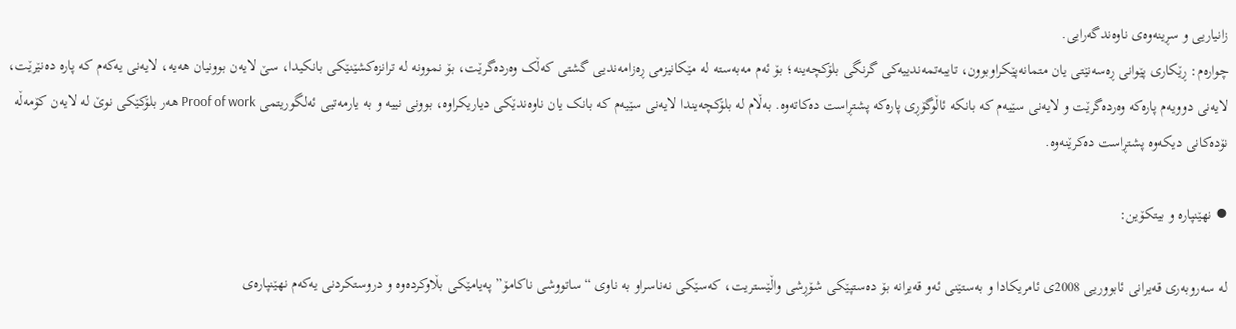زانیاریی و سڕینەوەی ناوەندگەرایی.
چوارەم: ڕێکاری پێوانی ڕەسەنێتی یان متمانەپێکراوبوون، تایبەتمەندییەکی گرنگی بلۆکچەینە؛ بۆ ئەم مەبەستە لە مێکانیزمی ڕەزامەندیی گشتی کەڵک وەردەگرێت، بۆ نموونە لە ترانزەکشێنێکی بانکیدا، سێ لایەن بوونیان هەیە، لایەنی یەکەم کە پارە دەنێرێت، لایەنی دوویەم پارەکە وەردەگرێت و لایەنی سێیەم کە بانکە ئاڵوگۆڕی پارەکە پشتڕاست دەکاتەوە. بەڵام لە بلۆکچەیندا لایەنی سێیەم کە بانک یان ناوەندێکی دیاریکراوە، بوونی نییە و بە یارمەتیی ئەلگوریتمی Proof of work هەر بلۆکێکی نوێ لە لایەن کۆمەڵە نۆدەکانی دیکەوە پشتڕاست دەکرێنەوە.

⦁ نهێنپارە و بیتکۆین:

لە سەروبەری قەیرانی ئابووریی 2008ی ئامریکادا و بەستێنی ئەو قەیرانە بۆ دەستپێکی شۆڕشی واڵێستریت، کەسێکی نەناسراو بە ناوی “ساتووشی ناکامۆ” پەیامێکی بڵاوکردەوە و دروستکردنی یەکەم نهێنپارەی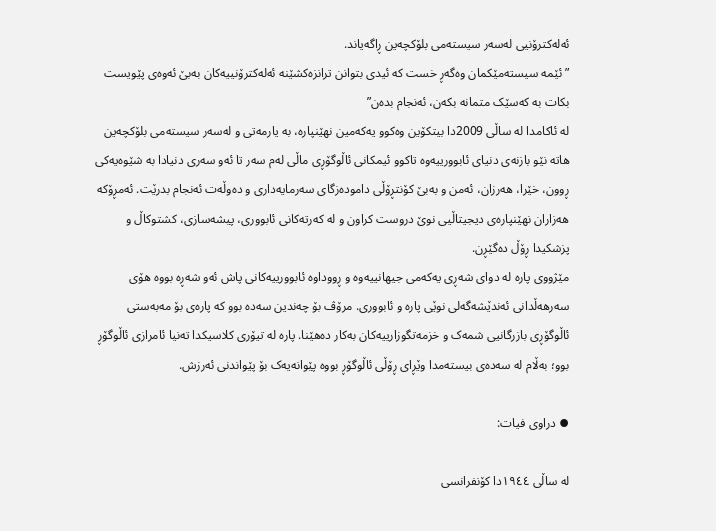ئەلەکترۆنیی لەسەر سیستەمی بلۆکچەین ڕاگەیاند.
” ئێمە سیستەمێکمان وەگەڕ خست کە ئیدی بتوانن ترانزەکشێنە ئەلەکترۆنییەکان بەبێ ئەوەی پێویست بکات بە کەسێک متمانە بکەن، ئەنجام بدەن”
لە ئاکامدا لە ساڵی 2009دا بیتکۆین وەکوو یەکەمین نهێنپارە، بە یارمەتی و لەسەر سیستەمی بلۆکچەین هاتە نێو بازنەی دنیای ئابوورییەوە تاکوو ئیمکانی ئاڵوگۆڕی ماڵی لەم سەر تا ئەو سەری دنیادا بە شێوەیەکی ڕوون، خێرا، هەرزان، ئەمن و بەبێ کۆنتڕۆڵی دامودەزگای سەرمایەداری و دەوڵەت ئەنجام بدرێت. ئەمڕۆکە هەزاران نهێنپارەی دیجیتاڵیی نوێ دروست کراون و لە کەرتەکانی ئابووری، پیشەسازی، کشتوکاڵ و پزشکیدا ڕۆڵ دەگێڕن.
مێژووی پارە لە دوای شەڕی یەکەمی جیهانییەوە و ڕووداوە ئابوورییەکانی پاش ئەو شەڕە بووە هۆی سەرهەڵدانی ئەندێشەگەلی نوێی پارە و ئابووری. مرۆڤ بۆ چەندین سەدە بوو کە پارەی بۆ مەبەستی ئاڵوگۆڕی بازرگانیی شمەک و خزمەتگوزارییەکان بەکار دەهێنا. پارە لە تیۆری کلاسیکدا تەنیا ئامرازی ئاڵوگۆڕ بوو؛ بەڵام لە سەدەی بیستەمدا وێڕای ڕۆڵی ئاڵوگۆڕ بووە پێوانەیەک بۆ پێواندنی ئەرزش.

⦁ دراوی فیات:

لە ساڵی ١٩٤٤دا کۆنفرانسی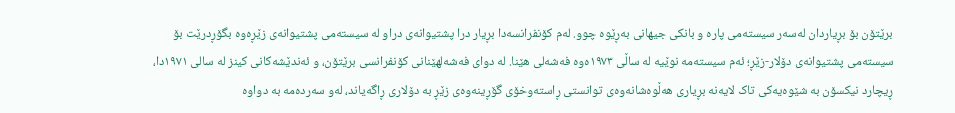برێتۆن بۆ بڕیاردان لەسەر سیستەمی پارە و بانکی جیهانی بەڕێوە چوو. لەم کۆنفرانسەدا بڕیار درا پشتیوانەی دراو لە سیستەمی پشتیوانەی زێڕەوە بگۆڕدرێت بۆ سیستەمی پشتیوانەی دۆلار-زێڕ؛ ئەم سیستەمە نوێیە لە ساڵی ١٩٧٣ەوە فەشەلی هێنا. لە دوای فەشەلهێنانی کۆنفرانسی برێتۆن، و ئەندێشەکانی کینز لە سالی ١٩٧١دا، ڕیچارد نیکسۆن بە شێوەیەکی تاک لایەنە بڕیاری هەڵوەشانەوەی توانستی ڕاستەوخۆی گۆڕینەوەی زێڕ بە دۆلاری ڕاگەیاند، لەو سەردەمە بە دواوە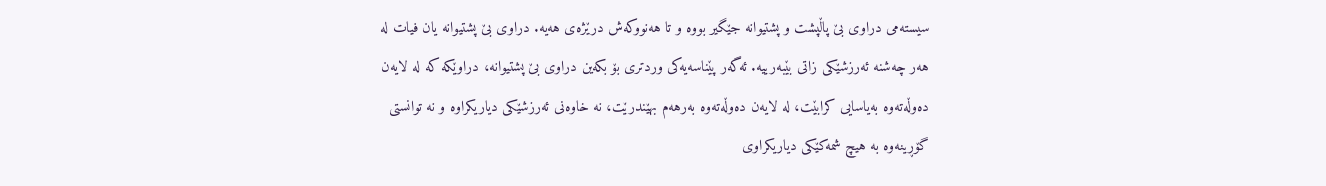سیستەمی دراوی بێ پاڵپشت و پشتیوانە جێگیر بووە و تا هەنووکەش درێژەی هەیە. دراوی بێ پشتیوانە یان فیات لە هەر چەشنە ئەرزشێکی زاتی بێبەرییە. ئەگەر پێناسەیەکی وردتری بۆ بکەین دراوی بێ پشتیوانە، دراوێکە کە لە لایەن دەوڵەتەوە بەیاسایی کرابێت، لە لایەن دەوڵەتەوە بەرهەم بهێندرێت، نە خاوەنی ئەرزشێکی دیاریکراوە و نە توانستی گۆڕینەوە بە هیچ شمەکێکی دیاریکراوی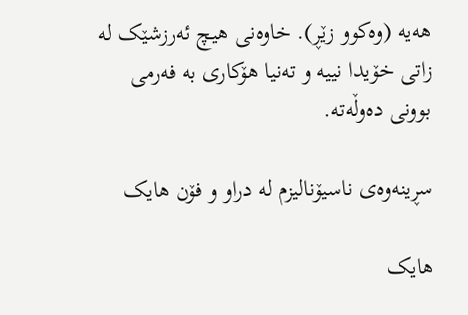هەیە (وەکوو زێڕ). خاوەنی هیچ ئەرزشێک لە زاتی خۆیدا نییە و تەنیا هۆکاری بە فەرمی بوونی دەوڵەتە.

سڕینەوەی ناسیۆنالیزم لە دراو و فۆن هایک

هایک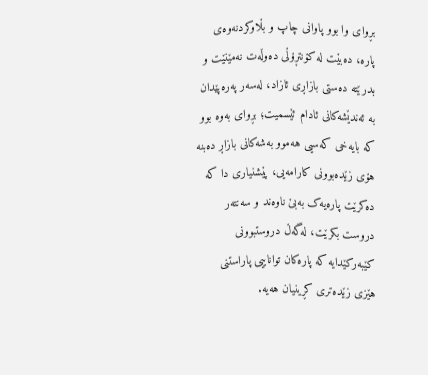بڕوای وا بوو پاوانی چاپ و بڵاوکردنەوەی پارە، دەبێت لە کۆنتڕۆڵی دەوڵەت نەمێنێت و بدرێتە دەستی بازاڕی ئازاد، لەسەر پەرەپێدان بە ئەندێشەکانی ئادام ئێسمیت؛ بڕوای بەوە بوو کە بایەخی کەسیی هەموو بەشەکانی بازاڕ دەبنە هۆی زێدەبوونی کارامەیی، پێشنیاری دا کە دەکرێت پارەیەک بەبێ ناوەند و سەنتەر دروست بکرێت، لەگەڵ دروستبوونی کێبەرکێدایە کە پارەکان تواناییی پاراستنی هێزی زێدەتری کڕینیان هەیە.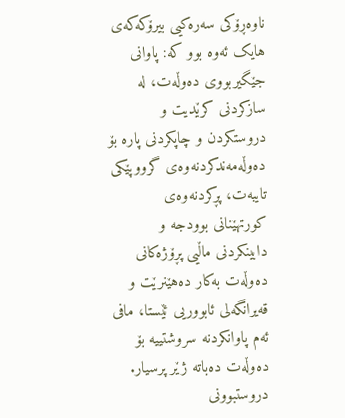ناوەڕۆکی سەرەکیی بیرۆکەکەی هایک ئەوە بوو کە: پاوانی جێگیربووی دەوڵەت، لە سازکردنی کرێدیت و دروستکردن و چاپکردنی پارە بۆ دەوڵەمەندکردنەوەی گرووپێکی تایبەت، پڕکردنەوەی کورتهێنانی بوودجە و دابینکردنی ماڵیی پڕۆژەکانی دەوڵەت بەکار دەهێنرێت و قەیرانگەلی ئابووریی ئێستا، مافی ئەم پاوانکردنە سروشتییە بۆ دەوڵەت دەباتە ژێر پرسیار. دروستبوونی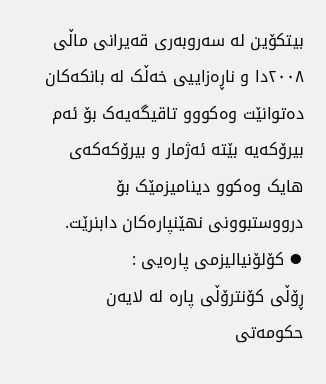بیتکۆین لە سەروبەری قەیرانی ماڵی ٢٠٠٨دا و ناڕەزاییی خەڵک لە بانکەکان دەتوانێت وەكووو تاقیگەیەک بۆ ئەم بیرۆکەیە بێتە ئەژمار و بیرۆکەکەی هایک وەکوو دینامیزمێک بۆ درووستبوونی نهێنپارەکان دابنرێت.
⦁ کۆلۆنیالیزمی پارەیی :
ڕۆڵی کۆنترۆڵی پارە لە لایەن حکومەتی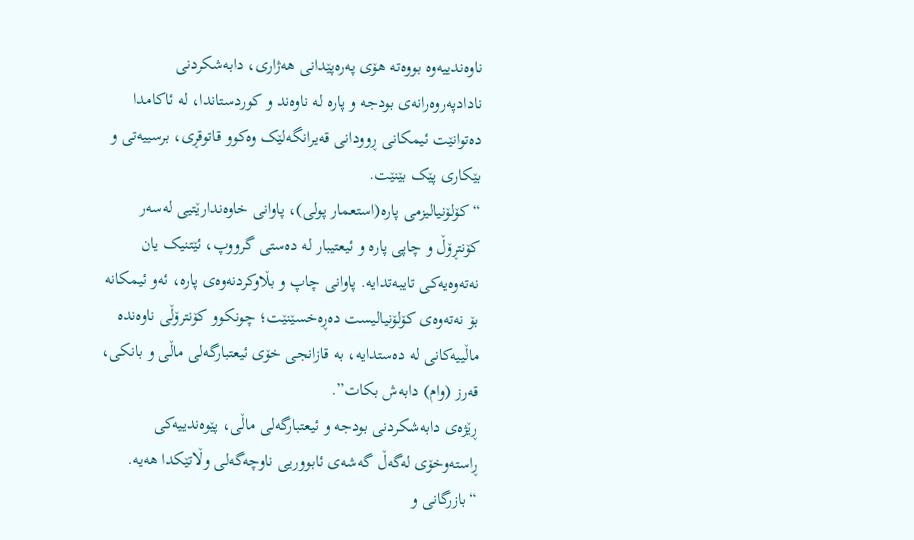ناوەندییەوە بووەتە هۆی پەرەپێدانی هەژاری، دابەشکردنی نادادپەروەرانەی بودجە و پارە لە ناوەند و کوردستاندا، لە ئاکامدا دەتوانێت ئیمکانی ڕوودانی قەیرانگەلێک وەکوو قاتوقڕی، برسییەتی و بێکاری پێک بێنێت.
“کۆلۆنیالیزمی پارە(استعمار پولی)، پاوانی خاوەندارێتیی لەسەر کۆنتڕۆڵ و چاپی پارە و ئیعتیبار لە دەستی گرووپ، ئێتنیک یان نەتەوەیەکی تایبەتدایە. پاوانی چاپ و بڵاوکردنەوەی پارە، ئەو ئیمکانە بۆ نەتەوەی کۆلۆنیالیست دەڕەخسێنێت؛ چونکوو کۆنترۆڵی ناوەندە ماڵییەکانی لە دەستدایە، بە قازانجی خۆی ئیعتبارگەلی ماڵی و بانکی، قەرز (وام) دابەش بکات”.
ڕێژەی دابەشکردنی بودجە و ئیعتبارگەلی ماڵی، پێوەندییەکی ڕاستەوخۆی لەگەڵ گەشەی ئابووریی ناوچەگەلی وڵاتێکدا هەیە.
“بازرگانی و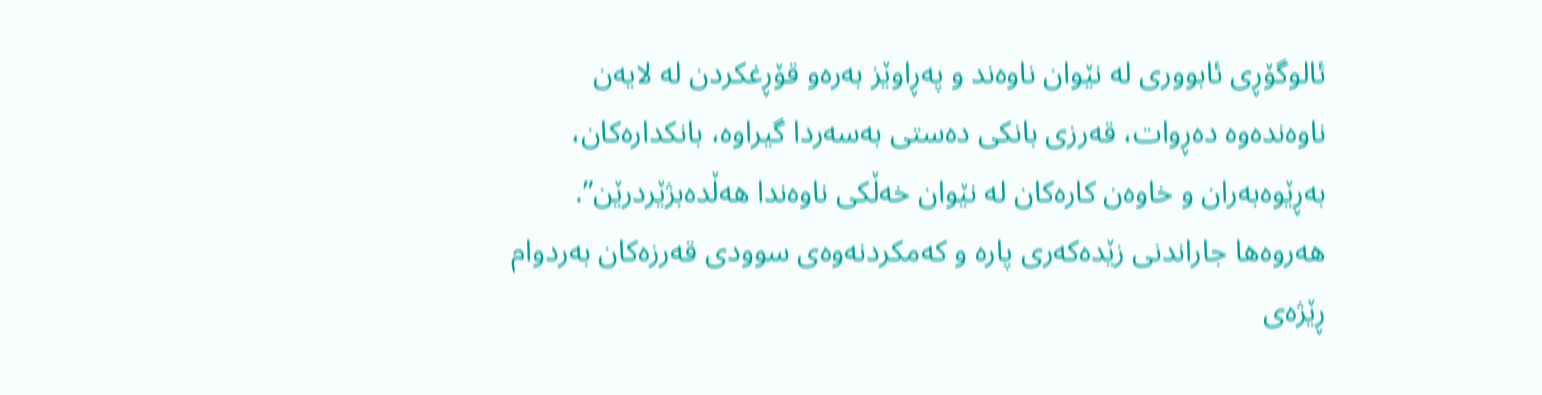ئالوگۆڕی ئابووری لە نێوان ناوەند و پەڕاوێز بەرەو قۆڕغکردن لە لایەن ناوەندەوە دەڕوات، قەرزی بانکی دەستی بەسەردا گیراوە، بانکدارەکان، بەڕێوەبەران و خاوەن کارەکان لە نێوان خەڵکی ناوەندا هەڵدەبژێردرێن”.
هەروەها جاراندنی زێدەکەری پارە و کەمکردنەوەی سوودی قەرزەکان بەردوام ڕێژەی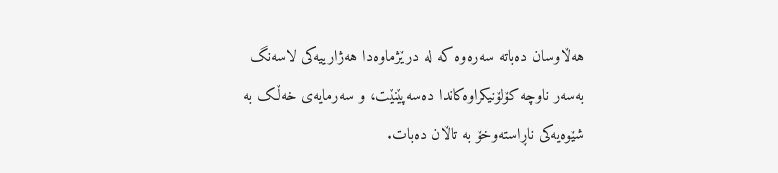هەڵاوسان دەباتە سەرەوە کە لە درێژماوەدا هەژارییەکی لاسەنگ بەسەر ناوچە کۆلۆنیکراوەکاندا دەسەپێنێت، و سەرمایەی خەڵک بە شێوەیەکی ناڕاستەوخۆ بە تاڵان دەبات.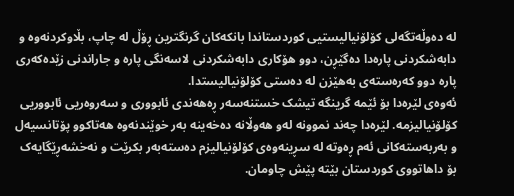لە دەوڵەتگەلی کۆلۆنیالیستیی کوردستاندا بانکەکان گرنگترین ڕۆڵ لە چاپ، بڵاوکردنەوە و دابەشکردنی پارەدا دەگێڕن، دوو هۆکاری دابەشکردنی لاسەنگی پارە و جاراندنی زێدەکەری پارە دوو کەرەستەی بەهێزن لە دەستی کۆلۆنیالیستدا.
ئەوەی لێرەدا بۆ ئێمە گرینگە تیشک خستنەسەر ڕەهەندی ئابووری و سەروەریی ئابووریی کۆلۆنیالیزمە. لێرەدا چەند نموونە لەو هەوڵانە دەخەینە بەر خوێندنەوە هەتاکوو پۆتانسیەل و بەربەستەکانی ئەم ڕەوتە لە سڕینەوەی کۆلۆنیالیزم دەستەبەر بکرێت و نەخشەڕێگایەک بۆ داهاتووی کوردستان بێتە پێش چاومان.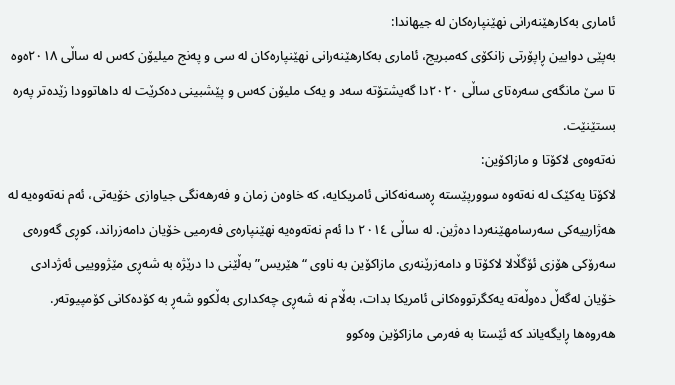ئاماری بەکارهێنەرانی نهێنپارەکان لە جیهاندا:
بەپێی دوایین ڕاپۆرتی زانکۆی کەمبریج، ئاماری بەکارهێنەرانی نهێنپارەکان لە سی و پەنج میلیۆن کەس لە ساڵی ٢٠١٨ەوە تا سێ مانگەی سەرەتای ساڵی ٢٠٢٠دا گەیشتۆتە سەد و یەک ملیۆن کەس و پێشبینی دەکرێت لە داهاتوودا زێدەتر پەرە بستێنێت.
نەتەوەی لاکۆتا و مازاکۆین:
لاکۆتا یەکێک لە نەتەوە سوورپێستە ڕەسەنەکانی ئامریکایە، کە خاوەن زمان و فەرهەنگی جیاوازی خۆیەتی، ئەم نەتەوەیە لە هەژارییەکی سەرسامهێنەردا دەژین. لە ساڵی ٢٠١٤ دا ئەم نەتەوەیە نهێنپارەی فەرمیی خۆیان دامەزراند، کوڕی گەورەی سەرۆکی هۆزی ئۆگڵالا لاکۆتا و دامەزرێنەری مازاکۆین بە ناوی “هێریس” بەڵێنی دا درێژە بە شەڕی مێژووییی ئەژدادی خۆیان لەگەڵ دەوڵەتە یەکگرتووەکانی ئامریکا بدات، بەڵام نە شەڕی چەکداری بەڵکوو شەڕ بە کۆدەکانی کۆمپیوتەر.
هەروەها ڕایگەیاند کە ئێستا بە فەرمی مازاکۆین وەکوو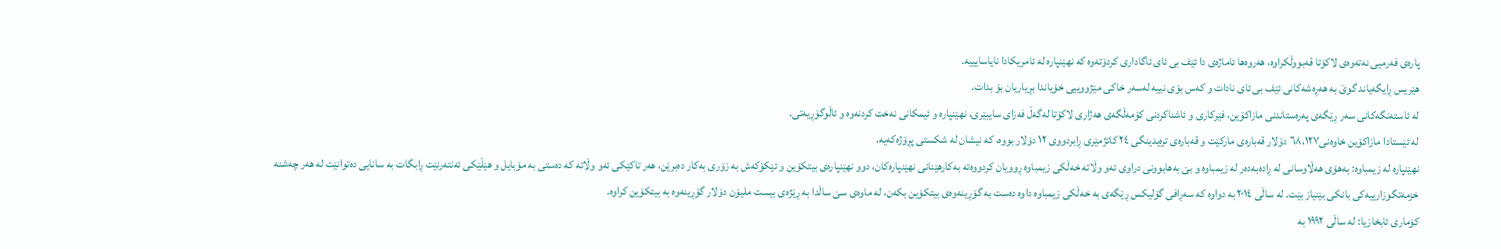پارەی فەرمیی نەتەوەی لاکۆتا قەبووڵکراوە، هەروەها ئاماژەی دا ئێف بی ئای ئاگاداری کردۆتەوە کە نهێنپارە لە ئامریکادا نایاسایییە.
هێریس ڕایگەیاند گوێ بە هەڕەشەکانی ئێف بی ئای نادات و کەس بۆی نییە لەسەر خاکی مێژووییی خۆیاندا بڕیاریان بۆ بدات.
لە ئاستەنگەکانی سەر ڕێگەی پەرەستاندنی مازاکۆین، فێرکاری و ئاشناکردنی کۆمەڵگەی هەژاری لاکۆتا لەگەڵ فەزای سایبێری، نهێنپارە و ئیمکانی نەخت کردنەوە و ئاڵوگۆڕیەتی.
لە ئێستادا مازاکۆین خاوەنی٦٨،١٢٧ دۆلار قەبارەی مارکێت و قەبارەی ترەیدینگی ٢٤ کاتژمێری ڕابردووی ١٢ دۆلار بووە، کە نیشان لە شکستی پڕۆژەکەیە.
نهێنپارە لە زیمباوە: بەهۆی هەڵاوسانی لە ڕادەبەدەر لە زیمباوە و بێ بەهابوونی دراوی ئەو وڵاتە خەڵکی زیمباوە ڕوویان کردووەتە بەکارهێنانی نهێنپارەکان، دوو نهێنپارەی بیتکۆین و ئێکۆکەش بە زۆری بەکار دەبرێن، هەر تاکێکی ئەو وڵاتە کە دەستی بە مۆبایل و هێڵێکی ئەنتەرنێت ڕابگات بە سانایی دەتوانێت لە هەر چەشنە خزمەتگوزارییەکی بانکی بێنیاز بێت. لە ساڵی ٢٠١٤ بە دواوە کە سەڕافی گۆلیکس ڕێگەی بە خەڵکی زیمباوە داوە دەست بە گۆڕینەوەی بیتکۆین بکەن، لە ماوەی سێ ساڵدا بە ڕێژەی بیست ملیۆن دۆلار گۆڕینەوە بە بیتکۆین کراوە.
کۆماری ئابخازیا: لە ساڵی ١٩٩٢ بە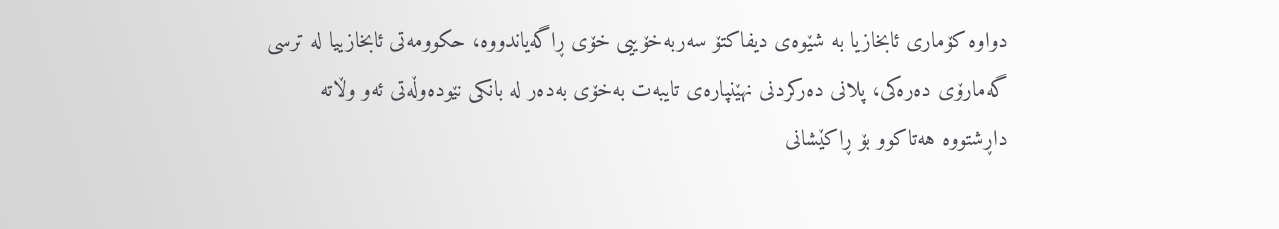دواوە کۆماری ئابخازیا بە شێوەی دیفاکتۆ سەربەخۆییی خۆی ڕاگەیاندووە، حکوومەتی ئابخازییا لە ترسی گەمارۆی دەرەکی، پلانی دەرکردنی نهێنپارەی تایبەت بەخۆی بەدەر لە بانکی نێودەوڵەتی ئەو وڵاتە داڕشتووە هەتاکوو بۆ ڕاکێشانی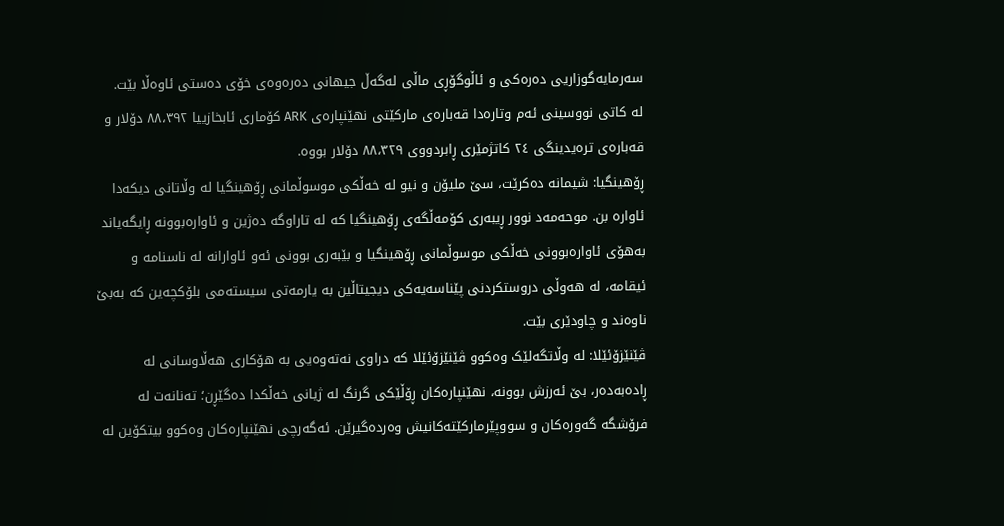سەرمایەگوزاریی دەرەکی و ئاڵوگۆڕی ماڵی لەگەڵ جیهانی دەرەوەی خۆی دەستی ئاوەڵا بێت.
لە کاتی نووسینی ئەم وتارەدا قەبارەی مارکێتی نهێنپارەی ARK کۆماری ئابخازییا ٨٨،٣٩٢ دۆلار و قەبارەی ترەیدینگی ٢٤ کاتژمێری ڕابردووی ٨٨،٣٢٩ دۆلار بووە.
ڕۆهینگیا: شیمانە دەکرێت، سێ ملیۆن و نیو لە خەڵکی موسوڵمانی ڕۆهینگیا لە وڵاتانی دیکەدا ئاوارە بن. موحەمەد نوور ڕیبەری کۆمەڵگەی ڕۆهینگیا کە لە تاراوگە دەژین و ئاوارەبوونە ڕایگەیاند بەهۆی ئاوارەبوونی خەڵکی موسوڵمانی ڕۆهینگیا و بێبەری بوونی ئەو ئاوارانە لە ناسنامە و ئیقامە، لە هەوڵی دروستکردنی پێناسەیەکی دیجیتاڵین بە یارمەتی سیستەمی بلۆکچەین کە بەبێ ناوەند و چاودێری بێت.
ڤێنێزۆئێلا: لە وڵاتگەلێک وەکوو ڤێنێزۆئێلا کە دراوی نەتەوەیی بە هۆکاری هەڵاوسانی لە ڕادەبەدەر، بێ ئەرزش بوونە، نهێنپارەکان ڕۆڵێکی گرنگ لە ژیانی خەڵکدا دەگێڕن؛ تەنانەت لە فرۆشگە گەورەکان و سووپێرمارکێتەکانیش وەردەگیرێن. ئەگەرچی نهێنپارەکان وەکوو بیتکۆین لە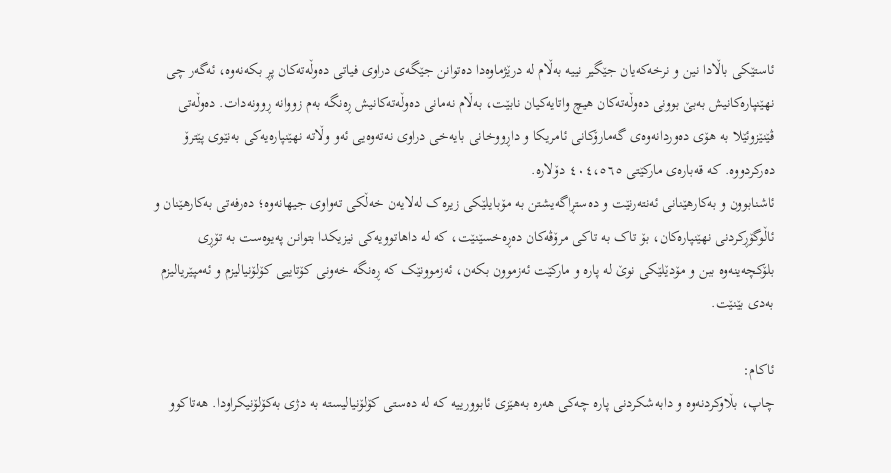ئاستێکی باڵادا نین و نرخەکەیان جێگیر نییە بەڵام لە درێژماوەدا دەتوانن جێگەی دراوی فیاتی دەوڵەتەکان پڕ بکەنەوە، ئەگەر چی نهێنپارەکانیش بەبێ بوونی دەوڵەتەکان هیچ واتایەکیان نابێت، بەڵام نەمانی دەوڵەتەکانیش ڕەنگە بەم زووانە ڕوونەدات. دەوڵەتی ڤێنێزوئێلا بە هۆی دەوردانەوەی گەمارۆکانی ئامریکا و داڕووخانی بایەخی دراوی نەتەوەیی ئەو وڵاتە نهێنپارەیەکی بەنێوی پێترۆ دەرکردووە. کە قەبارەی مارکێتی ٤٠٤،٥٦٥ دۆلارە.
ئاشنابوون و بەکارهێنانی ئەنتەرنێت و دەستڕاگەیشتن بە مۆبایلێکی زیرەک لەلایەن خەڵکی تەواوی جیهانەوە؛ دەرفەتی بەکارهێنان و ئاڵوگۆڕکردنی نهێنپارەکان، بۆ تاک بە تاکی مرۆڤەکان دەڕەخسێنێت، کە لە داهاتوویەکی نیزیکدا بتوانن پەیوەست بە تۆڕی بلۆکچەینەوە ببن و مۆدێلێکی نوێ لە پارە و مارکێت ئەزموون بکەن، ئەزموونێک کە ڕەنگە خەونی کۆتاییی کۆلۆنیالیزم و ئەمپێریالیزم بەدی بێنێت.

ئاکام:
چاپ، بڵاوکردنەوە و دابەشکردنی پارە چەکی هەرە بەهێزی ئابوورییە کە لە دەستی کۆلۆنیالیستە بە دژی بەکۆلۆنیکراودا. هەتاکوو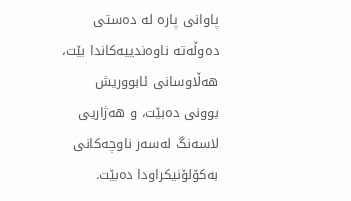پاوانی پارە لە دەستی دەوڵەتە ناوەندییەکاندا بێت، هەڵاوسانی ئابووریش بوونی دەبێت، و هەژاریی لاسەنگ لەسەر ناوچەکانی بەکۆلۆنیکراودا دەبێت.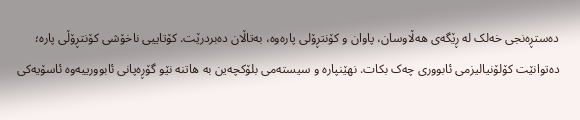دەستڕەنجی خەلک لە ڕێگەی هەڵاوسان، پاوان و کۆنتڕۆلی پارەوە، بەتاڵان دەبردرێت. کۆتاییی ناخۆشی کۆنتڕۆڵی پارە؛ دەتوانێت کۆلۆنیالیزمی ئابووری چەک بکات. نهێنپارە و سیستەمی بلۆکچەین بە هاتنە نێو گۆڕەپانی ئابوورییەوە ئاسۆیەکی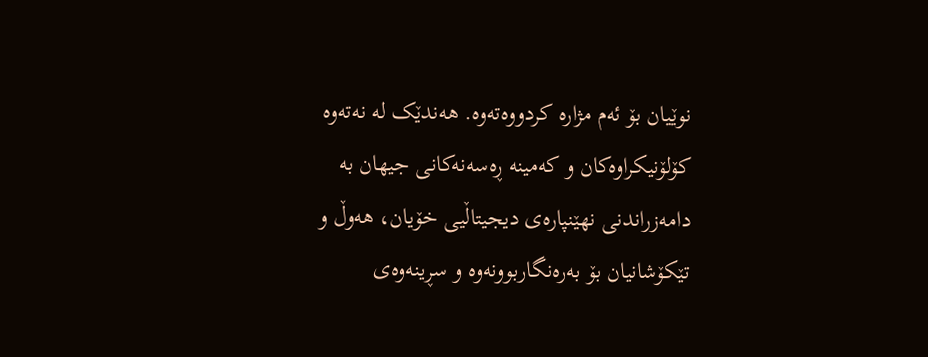نوێیان بۆ ئەم مژارە کردووەتەوە. هەندێک لە نەتەوە کۆلۆنیکراوەکان و کەمینە ڕەسەنەکانی جیهان بە دامەزراندنی نهێنپارەی دیجیتاڵیی خۆیان، هەوڵ و تێکۆشانیان بۆ بەرەنگاربوونەوە و سڕینەوەی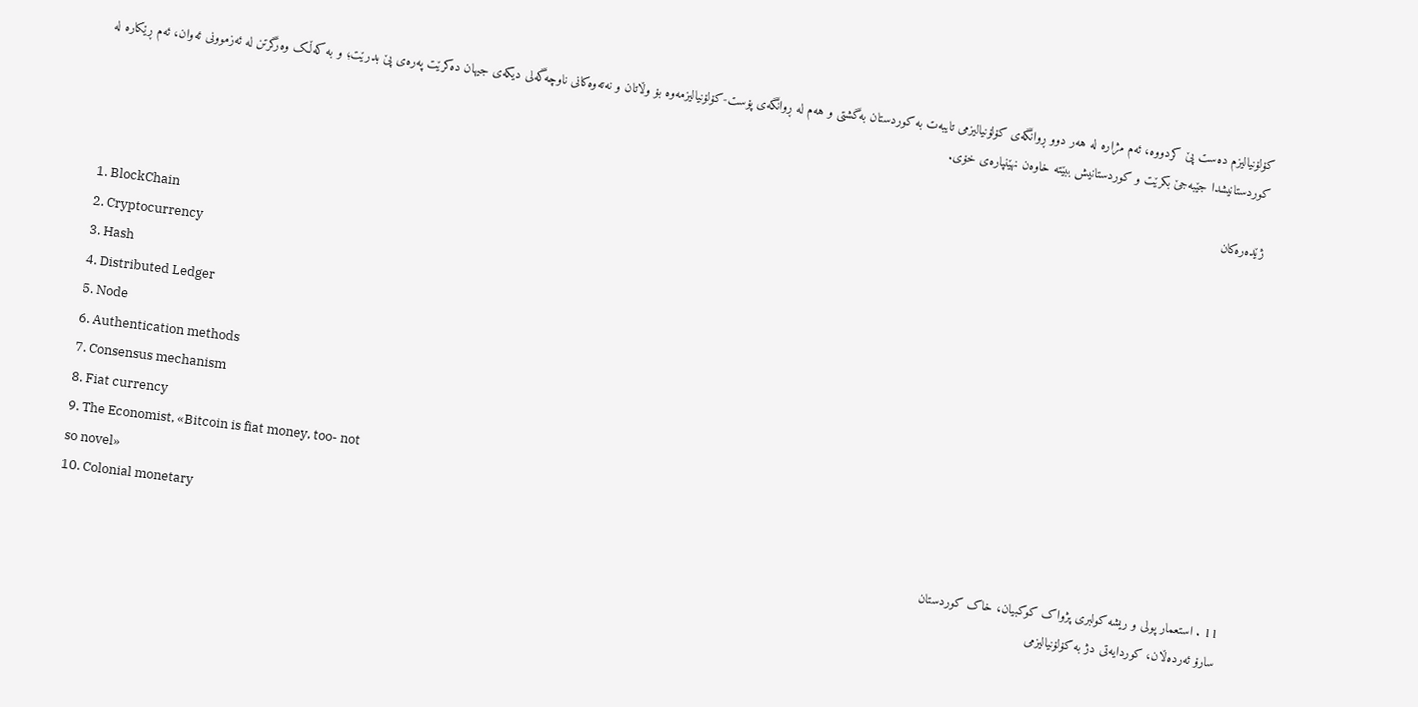کۆلۆنیالیزم دەست پێ کردووە، ئەم مژارە لە هەر دوو ڕوانگەی کۆلۆنیالیزمی تایبەت بە کوردستان بەگشتی و هەم لە ڕوانگەی پۆست-کۆلۆنیالیزمەوە بۆ وڵاتان و نەتەوەکانی ناوچەگەلی دیکەی جیهان دەکرێت پەرەی پێ بدرێت؛ و بە کەڵک وەرگرتن لە ئەزموونی ئەوان، ئەم ڕێکارە لە کوردستانیشدا جێبەجێ بکرێت و کوردستانیش ببێتە خاوەن نهێنپارەی خۆی.

ژێدەرەکان

1. BlockChain
2. Cryptocurrency
3. Hash
4. Distributed Ledger
5. Node
6. Authentication methods
7. Consensus mechanism
8. Fiat currency
9. The Economist, «Bitcoin is fiat money, too- not
so novel»
10. Colonial monetary
11 . استعمار پولی و ریشه کولبری پژواک کوکبیان، خاک کوردستان
سارۆ ئەردەڵان، کوردایەتی دژ بە کۆلۆنیالیزمی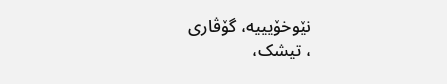نێوخۆیییە، گۆڤاری
، تیشک،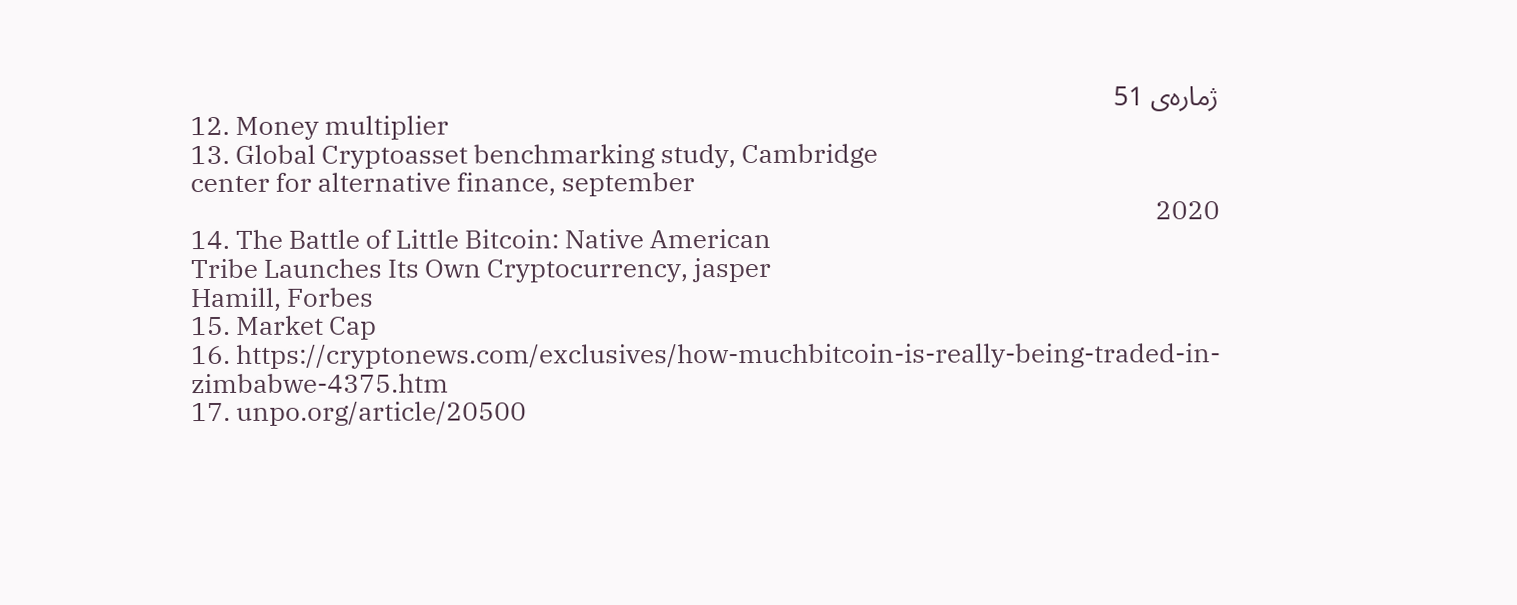ژمارەی 51
12. Money multiplier
13. Global Cryptoasset benchmarking study, Cambridge
center for alternative finance, september
2020
14. The Battle of Little Bitcoin: Native American
Tribe Launches Its Own Cryptocurrency, jasper
Hamill, Forbes
15. Market Cap
16. https://cryptonews.com/exclusives/how-muchbitcoin-is-really-being-traded-in-zimbabwe-4375.htm
17. unpo.org/article/20500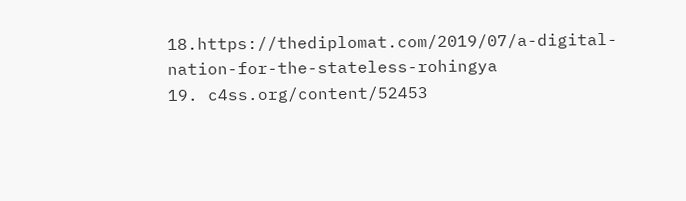18.https://thediplomat.com/2019/07/a-digital-nation-for-the-stateless-rohingya
19. c4ss.org/content/52453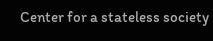Center for a stateless society